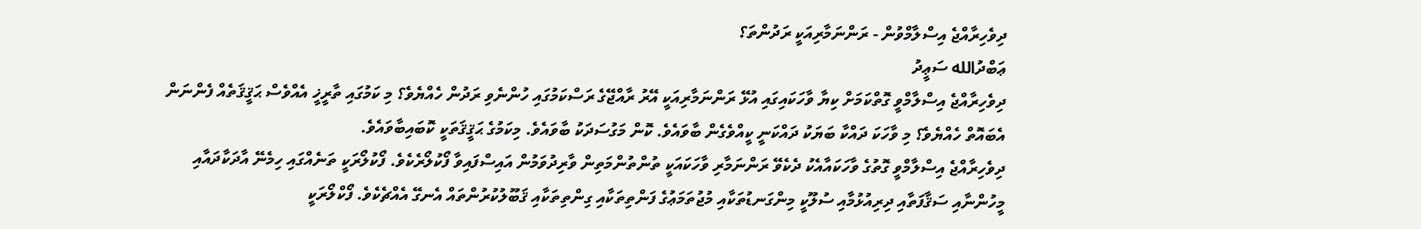ދިވެހިރާއްޖެ އިސްލާމްވުން - ރަންނަމާރިއަކީ ރަދުންތަ؟
ޢަބްދުالله ސަޢީދު
ދިވެހިރާއްޖެ އިސްލާމްވީ ގޮތްކަމަށް ކިޔާ ވާހަކައިގައި އުޅޭ ރަންނަމާރިއަކީ އޭރު ރާއްޖޭގެ ރަސްކަމުގައި ހުންނެވި ރަދުން ހެއްޔެވެ؟ މި ކަމުގައި ތާރީޚީ އެއްވެސް ޙަޤީޤަތެއް ފެންނަން އެބައޮތް ހެއްޔެވެ؟ މި ވާހަކަ ދައްކާ ބަޔަކު ދައްކަނީ ކީއްވެގެން ބާވައެވެ. ކޮން މަގުސަދަކު ބާވައެވެ. މިކަމުގެ ޙަޤީޤަތަކީ ކޮބައިބާވައެވެ.
ދިވެހިރާއްޖެ އިސްލާމްވީ ގޮތުގެ ވާހަކައާއެކު ދެކެވޭ ރަންނަމާރި ވާހަކައަކީ ތުންތުންމަތިން ވާރިދުވަމުން އައިސްފައިވާ ފޯކުލޯރެކެވެ. ފޯކުލޯރަކީ ތަނެއްގައި ހިމެނޭ އާދަކާދައާއި މީހުންނާއި ސަޤާފަތާއި ދިރިއުޅުމާއި ސުލޫކީ މިންގަނޑުތަކާއި މުޖުތަމަޢުގެ ފަންތިތަކާއި ގިންތިތަކާއި ޤަބޫލުކުރުންތައް އެނގޭ އެއްޗެކެވެ. ފޯކްލޯރަކީ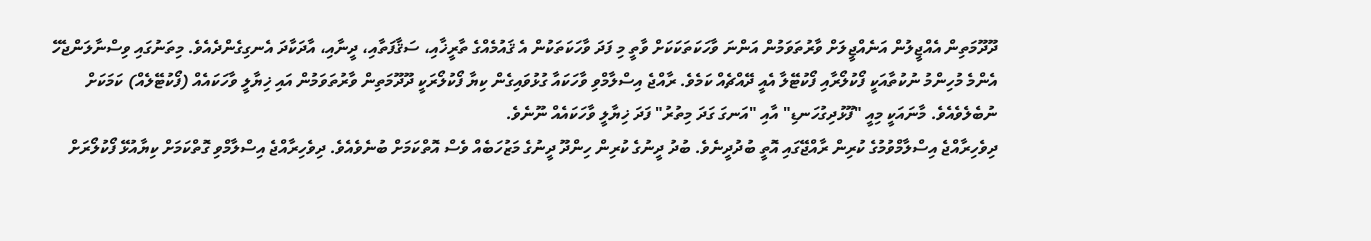ދޫދޫމަތިން އެއްޖީލުން އަނެއްޖީލަށް ވާރުތަވަމުން އަންނަ ވާހަކަތަކަކަށް ވާތީ މި ފަދަ ވާހަކަތަކުން އެ ޤައުމެއްގެ ތާރީޚާއި، ސަޤާފަތާއި، ދީނާއި، އާދަކާދަ އެނގިގެންދެއެވެ. މިތަނުގައި ވިސްނާލަންޖެހޭ އެންމެ މުހިންމު ނުކުތާއަކީ ފޯކުލޯރާއި ފޯކުޓޭލާ އެއީ ދޭއްޗެއް ކަމެވެ. ރާއްޖެ އިސްލާމްވި ވާހަކައާ ގުޅުވައިގެން ކިޔާ ފޯކުލޯރަކީ ދޫދޫމަތިން ވާރުތަވަމުން އައި ޚިޔާލީ ވާހަކައެއް (ފޯކުޓޭލެއް) ކަމަކަށް ނުބެލެވެއެވެ. މާނައަކީ މިއީ "ފޫޅުދިގުހަނޑި" އާއި "އަނގަ ގަދަ މިތުރު" ފަދަ ޚިޔާލީ ވާހަކައެއް ނޫނެވެ.
ދިވެހިރާއްޖެ އިސްލާމްވުމުގެ ކުރިން ރާއްޖޭގައި އޮތީ ބުދުދީނެވެ. ބުދު ދީނުގެ ކުރިން ހިންދޫ ދީނުގެ މަޒުހަބެއް ވެސް އޮތްކަމަށް ބުނެވެއެވެ. ދިވެހިރާއްޖެ އިސްލާމްވި ގޮތްކަމަށް ކިޔާއުޅޭ ފޯކުލޯރަށް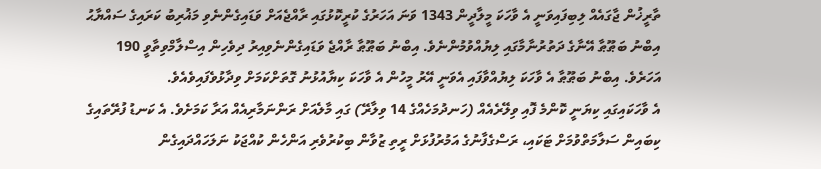ތާރީޚުން ޖާގައެއް ލިބިފައިވަނީ އެ ވާހަކަ މީލާދީން 1343 ވަނަ އަހަރުގެ ކުރީކޮޅުގައި ރާއްޖެއަށް ވަޑައިގެންނެވި މަޣުރިބު ކަރައިގެ ސައްޔާޙު އިބްނު ބަޠޫޠާ އޭނާގެ ދަތުރުނާމާގައި ލިޔުއްވުމުންނެވެ. އިބްނު ބަޠޫޠާ ރާއްޖެ ވަޑައިގެންނެވިއިރު ދިވެހިން އިސްލާމްވިތާވީ 190 އަހަރެވެ. އިބްނު ބަޠޫޠާ އެ ވާހަކަ ލިޔުއްވާފައި އެވަނީ އޭރު މީހުން އެ ވާހަކަ ކިޔާއުޅުނު ގޮތަށްކަމަށް ވިދާޅުވެފައިވެއެވެ.
އެ ވާހަކައިގައި ކިޔަނީ ކޮންމެ ފޮއި ވިލޭރެއެއް (ހަނދުމަހެއްގެ 14 ވިލާރޭ) ގައި މާލެއަށް ރަންނަމާރިއެއް އަރާ ކަމަށެވެ. އެ ކަނޑު ފުރޭތައިގެ ކިބައިން ސަލާމަތްވުމަށް ޓަކައި، ރަސްގެފާނުގެ އަމުރުފުޅަށް ރީތި ޒުވާން ބިކުރުވެރި އަންހެން ކުއްޖަކު ނަލަހައްދައިގެން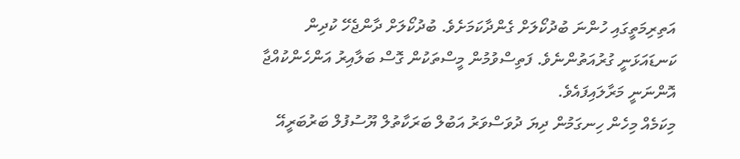އަތިރިމަތީގައި ހުންނަ ބުދުކޯލަށް ގެންދާކަމަށެވެ. ބުދުކޯލަށް ދާންޖެހޭ ކުދިން ކަނޑައަޅަނީ ގުރުއަތުންނެވެ. ފަތިސްވުމުން މީސްތަކުން ގޮސް ބަލާއިރު އަންހެންކުއްޖާ އޮންނަނީ މަރާލައިފައެވެ.
މިކަމެއް މިހެން ހިނގަމުން ދިޔަ ދުވަސްވަރު އަބުލް ބަރަކާތުލް ޔޫސުފުލް ބަރުބަރީއޭ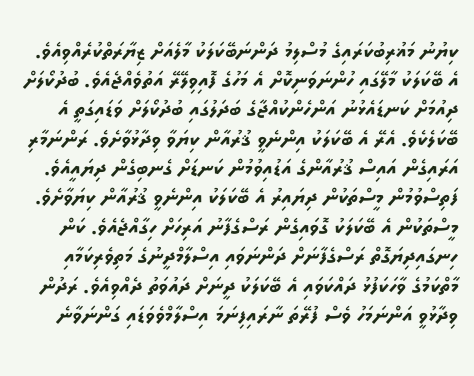ކިޔުނު މަޣުރިބުކަރައިގެ މުސްލިމު ދަންނަބޭކަލަކު މާލެއަށް ޒިޔާރަތްކުރެއްވިއެވެ. އެ ބޭކަލަކު މާލޭގައި ހުންނަވަނިކޮށް އެ މަހުގެ ފޮއިވިލޭރޭ އަތުވެއްޖެއެވެ. ބުދުކޯލަށް ދިއުމަށް ކަނޑައެޅުނު އަންހެންކުއްޖާގެ ބަދަލުގައި ބުދުކޯލަށް ވަޑައިގަތީ އެ ބޭކަލެކެވެ. އެރޭ އެ ބޭކަލަކު އިންނެވީ ޤުރުއާން ކިޔަވާ ވިދާޅުވާށެވެ. ރަންނަމާރި އަރައިގެން އައިސް ޤުރުއާންގެ އަޑުއިވުމުން ކަނޑަށް ގެނބިގެން ދިޔައީއެވެ. ފަތިސްވުމުން މީސްތަކުން ދިޔައިރު އެ ބޭކަލަކު އިންނެވީ ޤުރުއާން ކިޔަވާށެވެ. މީސްތަކުން އެ ބޭކަލަކު ގޮވައިގެން ރަސްގެފާނު އަރިހަށް ހިގާއްޖެއެވެ. ކަން ހިނގައިދިޔަގޮތް ރަސްގެފާނަށް ދަންނަވައި އިސްލާމްދީނުގެ މަތިވެރިކަމާއި މާތްކަމުގެ ވާހަކަފުޅު ދައްކަވައި އެ ބޭކަލަކު ދީނަށް ދައުވަތު ދެއްވިއެވެ. ރަދުން ވިދާޅުވީ އަންނަމަހު ވެސް ފުރޭތަ ނާރައިފިނަމަ އިސްލާމްވެވަޑައި ގަންނަވާނެ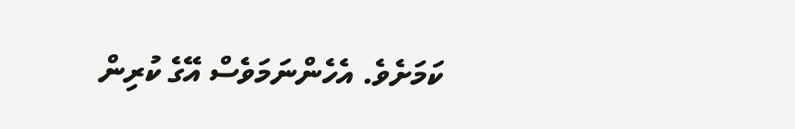ކަމަށެވެ. އެހެންނަމަވެސް އޭގެ ކުރިން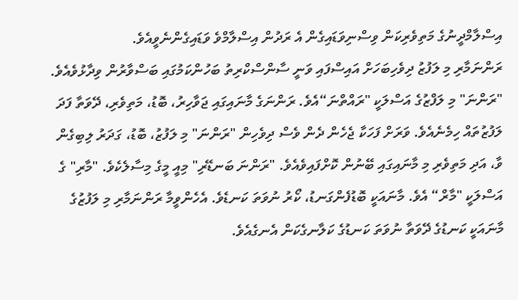އިސްލާމްދީނުގެ މަތިވެރިކަން ވިސްނިވަޑައިގެން އެ ރަދުން އިސްލާމްވެ ވަޑައިގެންނެވީއެވެ.
ރަންނަމާރި މި ލަފުޒު ދިވެހިބަހަށް އައިސްފައި ވަނީ ސާންސްކްރިތު ބަހުންކަމުގައި ބަސްވާރުން ވިދާޅުވެއެވެ. "ރަންނަ" މި ލަފްޒުގެ އަސްލަކީ "ރައްތްނަ“އެވެ. ރަންނަގެ މާނައިގައި ޖަވާހިރު، ބޮޑު، މަތިވެރި، ދޭވަތާ ފަދަ ލަފުޒުތައް ހިމެނެއެވެ. ވަރަށް ފަހަކާ ޖެހެން ދެން ވެސް ދިވެހިން "ރަންނަ" މި ލަފުޒު، ބޮޑު، ގަދަރު ލިބިގެން ވާ، އަދި މަތިވެރި މި މާނައިގައި ބޭނުން ކޮށްފައިވެއެވެ. "ރަންނަ ބަނޑޭރި" މިއީ މީގެ މިސާލެކެވެ. "މާރި" ގެ އަސްލަކީ "މާރް“ އެވެ. މާނައަކީ ބޮޑުފެންގަނޑު، ކޯރު ނުވަތަ ކަނޑެވެ. އެހެންވީމާ ރަންނަމާރި މި ލަފުޒުގެ މާނައަކީ ކަނޑުގެ ދޭވަތާ ނުވަތަ ކަނޑުގެ ކަލާނގެކަން އެނގެއެވެ.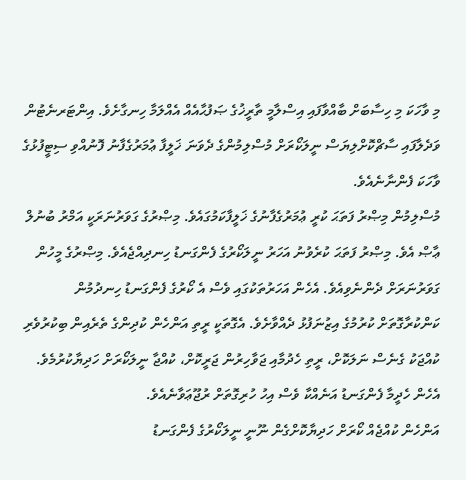މި ވާހަކަ މި ހިސާބަށް ބާއްވާފައި އިސްލާމީ ތާރީޚުގެ ޞަފުޙާއެއް އެއްލަމާ ހިނގާށެވެ. އިންޓަރނެޓުން ވަދެލާފައި ސާޗްކޮށްލިޔަސް ނީލަކޯރަށް މުސްލިމުންގެ ދެވަނަ ޚަލީފާ ޢުމަރުގެފާނު ފޮނުއްވި ސިޓީފުޅުގެ ވާހަކަ ފެންނާނެއެވެ.
މުސްލިމުން މިޞްރު ފަތަޙަ ކުރީ ޢުމަރުގެފާނުގެ ޚަލީފާކަމުގައެވެ. މިޞްރުގެ ގަވަރުނަރަކީ އަމްރު ބުނުލް ޢާޞް އެވެ. މިޞްރު ފަތަޙަ ކުރެވުނު އަހަރު ނީލަކޯރުގެ ފެންގަނޑު ހިނދިއްޖެއެވެ. މިޞްރުގެ މީހުން ގަވަރުނަރަށް ދެންނެވިއެވެ. އެހެން އަހަރުތަކުގައި ވެސް އެ ކޯރުގެ ފެންގަނޑު ހިނދުމުން ކަންކުރާގޮތަށް ކުރުމުގެ އިޒުނަފުޅު ދެއްވާށެވެ. އެގޮތަކީ ރީތި އަންހެން ކުދިންގެ ތެރެއިން ބިކުރުވެރި ކުއްޖަކު ގެނެސް ނަލަކޮށް، ރީތި ހެދުމާއި ޖަވާހިރުން ޖަރީކޮށް، ކުއްޖާ ނީލަކޯރަށް ހަދިޔާކުރުމެވެ. އެހެން ހެދީމާ ފެންގަނޑު އަނެއްކާ ވެސް އިހު ހުރިގޮތަށް ރުޖޫޢަވާނެއެވެ.
އަންހެން ކުއްޖެއް ކޯރަށް ހަދިޔާކޮށްގެން ނޫނީ ނީލަކޯރުގެ ފެންގަނޑު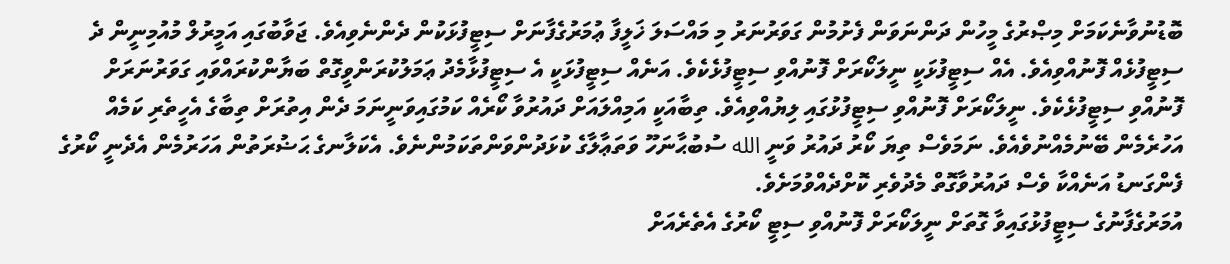ބޮޑުނުވާނެކަމަށް މިޞްރުގެ މީހުން ދަންނަވަން ފެށުމުން ގަވަރުނަރު މި މައްސަލަ ޚަލީފާ ޢުމަރުގެފާނަށް ސިޓީފުޅަކުން ދެންނެވިއެވެ. ޖަވާބުގައި އަމީރުލް މުއުމިނީން ދެ ސިޓީފުޅެއް ފޮނުއްވިއެވެ. އެއް ސިޓީފުޅަކީ ނީލަކޯރަށް ފޮނުއްވި ސިޓީފުޅެކެވެ. އަނެއް ސިޓީފުޅަކީ އެ ސިޓީފުޅާމެދު ޢަމަލުކުރަންވީގޮތް ބަޔާންކުރައްވައި ގަވަރުނަރަށް ފޮނުއްވި ސިޓީފުޅެކެވެ. ނީލަކޯރަށް ފޮނުއްވި ސިޓީފުޅުގައި ލިޔުއްވިއެވެ. ތިބާއަކީ އަމިއްލައަށް ދައުރުވާ ކޯރެއް ކަމުގައިވަނީނަމަ ދެން އިތުރަށް ތިބާގެ އެހީތެރި ކަމެއް އަހުރެމެން ބޭނުމެއްނުވެއެވެ. ނަމަވެސް ތިޔަ ކޯރު ދައުރު ވަނީ الله ސުބުޙާނަހޫ ވަތަޢާލާގެ ކުޅަދުންވަންތަކަމުންނެވެ. އެކަލާނގެ ޙަޟުރަތުން އަހަރުމެން އެދެނީ ކޯރުގެ ފެންގަނޑު އަނެއްކާ ވެސް ދައުރުވާގޮތް މެދުވެރި ކޮށްދެއްވުމަށެވެ.
އުމަރުގެފާނުގެ ސިޓީފުޅުގައިވާ ގޮތަށް ނީލަކޯރަށް ފޮނުއްވި ސިޓީ ކޯރުގެ އެތެރެއަށް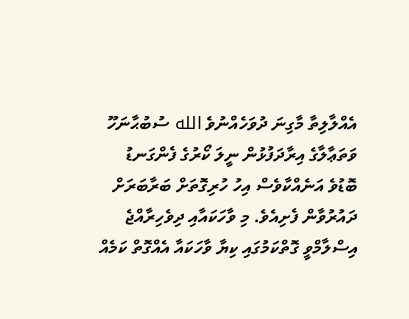އެއްލާލިތާ މާގިނަ ދުވަހެއްނުވެ الله ސުބުޙާނަހޫ ވަތަޢާލާގެ އިރާދަފުޅުން ނީލަ ކޯރުގެ ފެންގަނޑު ބޮޑުވެ އަނެއްކާވެސް އިހު ހުރިގޮތަށް ބަރާބަރަށް ދައުރުވާން ފެށިއެވެ. މި ވާހަކައާއި ދިވެހިރާއްޖެ އިސްލާމްވީ ގޮތްކަމުގައި ކިޔާ ވާހަކައާ އެއްގޮތް ކަމެއް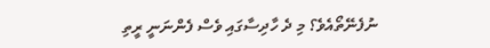ނުފެނޭތޯއެވެ؟ މި ދެ ހާދިސާގައި ވެސް ފެންނަނީ ރީތި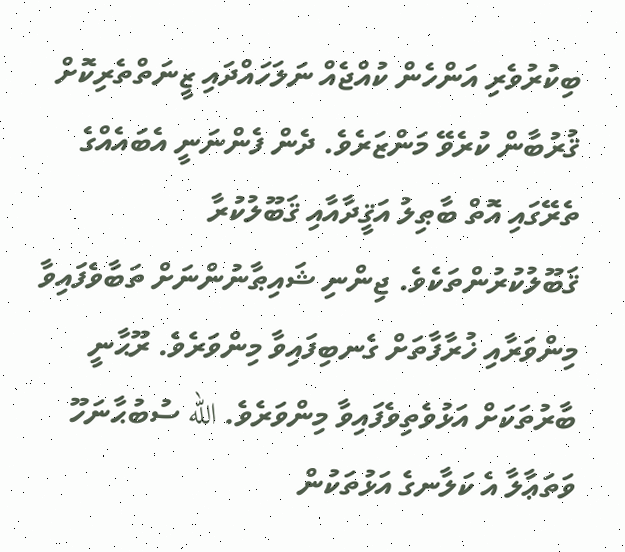ބިކުރުވެރި އަންހެން ކުއްޖެއް ނަލަހައްދައި ޒީނަތްތެރިކޮށް ޤުރުބާން ކުރެވޭ މަންޒަރެވެ. ދެން ފެންނަނީ އެބައެއްގެ ތެރޭގައި އޮތް ބާޠިލު އަޤީދާއާއި ޤަބޫލުކުރާ ޤަބޫލުކުރުންތަކެވެ. ޖިންނި ޝައިޠާނުންނަށް ތަބާވެފައިވާ މިންވަރާއި ޚުރާފާތަށް ގެނބިފައިވާ މިންވަރެވެ. ރޫޙާނީ ބާރުތަކަށް އަޅުވެތިވެފައިވާ މިންވަރެވެ. الله ސުބުޙާނަހޫ ވަތަޢާލާ އެ ކަލާނގެ އަޅުތަކުން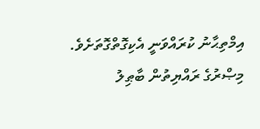އިމްތިޙާނު ކުރައްވަނީ އެކިގޮތްގޮތަށެވެ. މިޞްރުގެ ރައްޔިތުން ބާޠިލު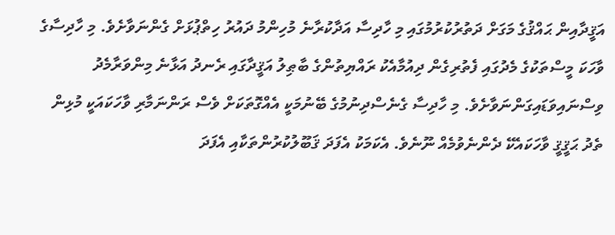އަޤީދާއިން ޙައްޤުގެ މަގަށް ދަތުރުކުރުމުގައި މި ހާދިސާ އަދާކުރާނެ މުހިންމު ދައުރު ހިތްޕުޅަށް ގެންނަވާށެވެ. މި ހާދިސާގެ ވާހަކަ މީސްތަކުގެ މެދުގައި ފެތުރިގެން ދިއުމާއެކު ރައްޔިތުންގެ ބާޠިލު އަޤީދާގައި ރެނދު އަޅާނެ މިންވަރާމެދު ވިސްނައިވަޑައިގަންނަވާށެވެ. މި ހާދިސާ ގެނެސްދިނުމުގެ ބޭނުމަކީ އެއްގޮތަކަށް ވެސް ރަންނަމާރި ވާހަކައަކީ މުޅިން ތެދު ޙަޤީޤީ ވާހަކައެކޭ ދެންނެވުމެއް ނޫނެވެ. އެކަމަކު އެފަދަ ޤަބޫލުކުރުންތަކާއި އެފަދަ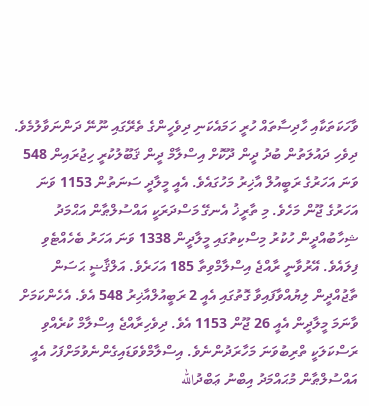ވާހަކަތަކާއި ހާދިސާތައް ހުރީ ހަމައެކަނި ދިވެހީންގެ ތެރޭގައި ނޫނޭ ދަންނަވާލުމެވެ.
ދިވެހި ދައުލަތުން ބުދު ދީން ދޫކޮށް އިސްލާމް ދީން ޤަބޫލުކުރީ ހިޖުރައިން 548 ވަނަ އަހަރުގެ ރަބީއުލް އާޚިރު މަހުގައެވެ. އެއީ މީލާދީ ސަނަތުން 1153 ވަނަ އަހަރުގެ ޖޫން މަހެވެ. މި ތާރީޚު އެނގޭ މަސްދަރަކީ އައްސުލްޠާން އަޙްމަދު ޝިހާބުއްދީން ހުކުރު މިސްކިތުގައި މީލާދީން 1338 ވަނަ އަހަރު ބެހެއްޓެވި ފިލައެވެ. އޭރުވާނީ ރާއްޖެ އިސްލާމްވިތާ 185 އަހަރެވެ. އަލްޤާޟީ ޙަސަން ތާޖުއްދީން ލިޔުއްވާފައިވާ ގޮތުގައި އެއީ 2 ރަބީއުލްއާޚިރު 548 އެވެ. އެހެންކަމަށް ވާނަމަ މީލާދީން އެއީ 26 ޖޫން 1153 އެވެ. ދިވެހިރާއްޖެ އިސްލާމް ކުރެއްވި ރަސްކަލަކީ ތްރިބުވަނަ މަހާރަދުންނެވެ. އިސްލާމްވެވަޑައިގެންނެވުމަށްފަހު އެއީ އައްސުލްޠާން މުޙައްމަދު އިބްނު ޢަބްދުالله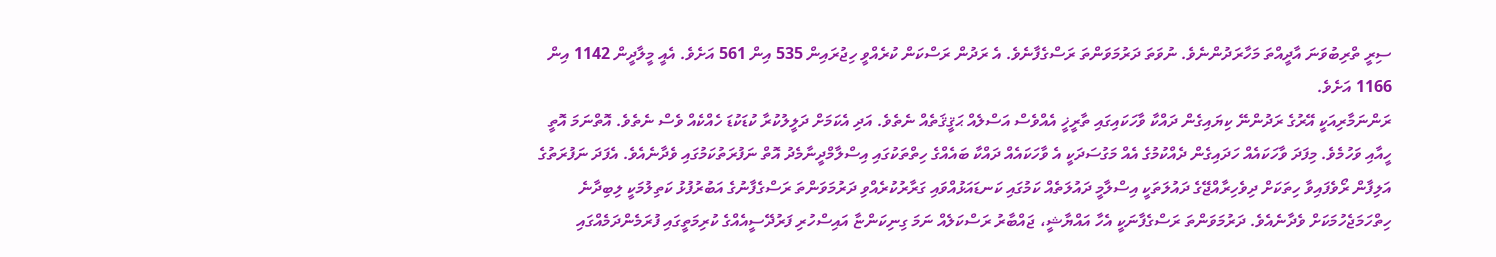ސިރީ ތްރިބުވަނަ އާދީއްތަ މަހާރަދުންނެވެ. ނުވަތަ ދަރުމަވަންތަ ރަސްގެފާނެވެ. އެ ރަދުން ރަސްކަން ކުރެއްވީ ހިޖުރައިން 535 އިން 561 އަށެވެ. އެއީ މީލާދީން 1142 އިން 1166 އަށެވެ.
ރަންނަމާރިއަކީ އޭރުގެ ރަދުންނޭ ކިޔައިގެން ދައްކާ ވާހަކައިގައި ތާރީޚީ އެއްވެސް އަސްލެއް ޙަޤީޤަތެއް ނެތެވެ. އަދި އެކަމަށް ދަލީލުކުރާ ކުޑަކުޑަ ހެއްކެއް ވެސް ނެތެވެ. އޮތްނަމަ އޮތީ ހީއާއި ވަހުމެވެ. މިފަދަ ވާހަކައެއް ހަދައިގެން ދެއްކުމުގެ އެއް މަގުސަދަކީ އެ ވާހަކައެއް ދައްކާ ބައެއްގެ ހިތްތަކުގައި އިސްލާމްދީނާމެދު އޮތް ނަފުރަތުކަމުގައި ވެދާނެއެވެ. އެފަދަ ނަފުރަތުގެ އަލިފާން ރޯވެފައިވާ ހިތަކަށް ދިވެހިރާއްޖޭގެ ދައުލަތަކީ އިސްލާމީ ދައުލަތެއް ކަމުގައި ކަނޑައަޅުއްވައި ގަރާރުކުރެއްވި ދަރުމަވަންތަ ރަސްގެފާނުގެ އަބުރުފުޅު ކަތިލުމަކީ ލިބިދާނެ ހިތްހަމަޖެހުމަކަށް ވެދާނެއެވެ. ދަރުމަވަންތަ ރަސްގެފާނަކީ އެހާ އައްޔާޝީ، ޖައްބާރު ރަސްކަލެއް ނަމަ ގިނިކަންޏާ އައިސްހުރި ފަރުދޭސީއެއްގެ ކުރިމަތީގައި ފުރަމެންދަމެއްގައި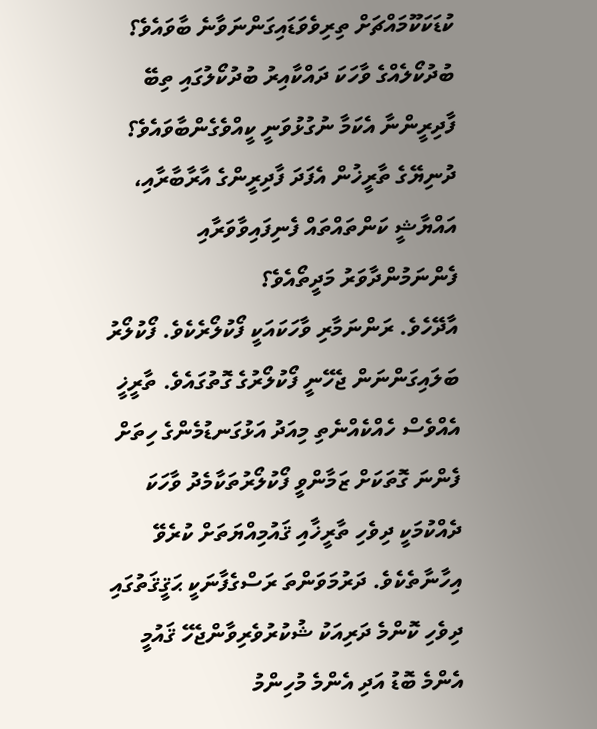ކުޑަކަކޫމައްޗަށް ތިރިވެވަޑައިގަންނަވާނެ ބާވައެވެ؟ ބުދުކޯލެއްގެ ވާހަކަ ދައްކާއިރު ބުދުކޯލުގައި ތިބޭ ފާދިރީންނާ އެކަމާ ނުގުޅުވަނީ ކީއްވެގެންބާވައެވެ؟ ދުނިޔޭގެ ތާރީޚުން އެފަދަ ފާދިރީންގެ އާރާބާރާއި، އައްޔާޝީ ކަންތައްތައް ފެނިފައިވާވަރާއި ފެންނަމުންދާވަރު މަދީތޯއެވެ؟
އާދޭހެވެ. ރަންނަމާރި ވާހަކައަކީ ފޯކުލޯރެކެވެ. ފޯކުލޯރު ބަލައިގަންނަން ޖެހޭނީ ފޯކުލޯރުގެ ގޮތުގައެވެ. ތާރީޚީ އެއްވެސް ހެއްކެއްނެތި މިއަދު އަޅުގަނޑުމެންގެ ހިތަށް ފެންނަ ގޮތަކަށް ޒަމާންވީ ފޯކުލޯރުތަކާމެދު ވާހަކަ ދެއްކުމަކީ ދިވެހި ތާރީޚާއި ޤައުމިއްޔަތަށް ކުރެވޭ އިހާނާތެކެވެ. ދަރުމަވަންތަ ރަސްގެފާނަކީ ޙަޤީޤަތުގައި ދިވެހި ކޮންމެ ދަރިއަކު ޝުކުރުވެރިވާންޖެހޭ ޤައުމީ އެންމެ ބޮޑު އަދި އެންމެ މުހިންމު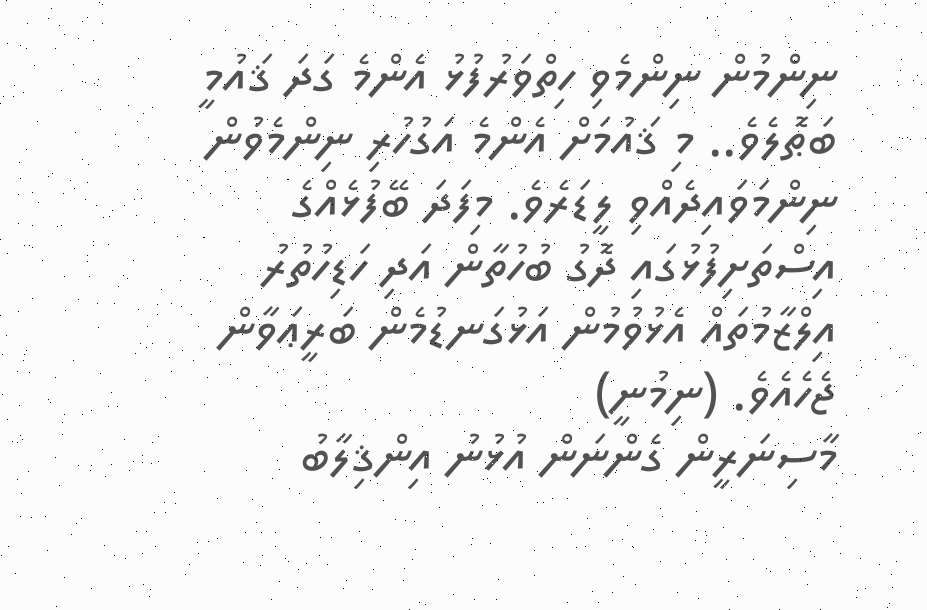ނިންމުން ނިންމެވި ހިތްވަރުފުޅު އެންމެ ގަދަ ޤައުމީ ބަޠޮލެވެ.. މި ޤައުމަށް އެންމެ އަގުހުރި ނިންމެވުން ނިންމަވައިދެއްވި ލީޑަރެވެ. މިފަދަ ބޭފުޅެއްގެ އިސްތަށިފުޅުގައި ދޮގު ބުހުތާން އަދި ހަޑިހުތުރު އިލްޒާމުތައް އެޅުވުމުން އަޅުގަނޑުމެން ބަރީޢަވާން ޖެހެއެވެ. (ނިމުނީ)
މާސިނަރީން ގެންނަން އުޅުނު އިންޤިލާބު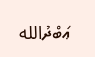ޢަބްދުالله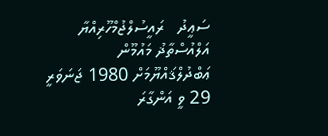ސަޢީދު   ރައީސުލްޖުމްހޫރިއްޔާ އަލްއުސްތާޛު މައުމޫން ޢަބްދުލްޤައްޔޫމަށް 1980 ޖަނަވަރީ 29 ވީ އަންގާރަ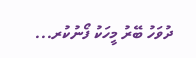ދުވަހު ބޭރު މީހަކު ފޯނުކުރ...